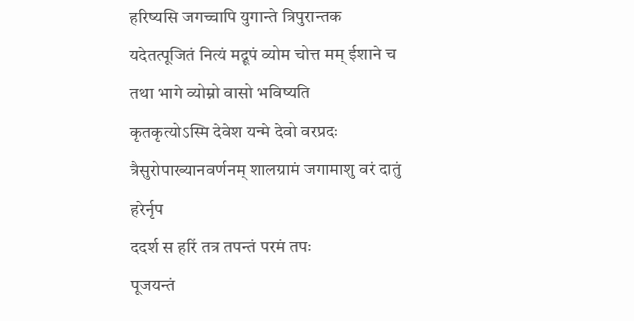हरिष्यसि जगच्चापि युगान्ते त्रिपुरान्तक
यदेतत्पूजितं नित्यं मद्रूपं व्योम चोत्त मम् ईशाने च तथा भागे व्योम्नो वासो भविष्यति
कृतकृत्योऽस्मि देवेश यन्मे देवो वरप्रदः
त्रैसुरोपाख्यानवर्णनम् शालग्रामं जगामाशु वरं दातुं हरेर्नृप
ददर्श स हरिं तत्र तपन्तं परमं तपः
पूजयन्तं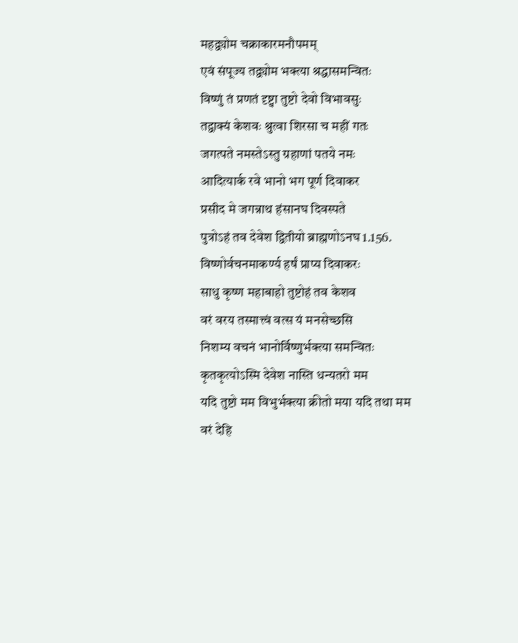महद्व्योम चक्राकारमनौपमम्
एवं संपूज्य तद्व्योम भक्त्या श्रद्धासमन्वितः
विष्णुं तं प्रणतं दृष्ट्वा तुष्टो देवो विभावसुः
तद्वाक्यं केशवः श्रुत्वा शिरसा च महीं गतः
जगत्पते नमस्तेऽस्तु ग्रहाणां पतये नमः
आदित्यार्क रवे भानो भग पूर्ण दिवाकर
प्रसीद मे जगन्नाथ हंसानघ दिवस्पते
पुत्रोऽहं तव देवेश द्वितीयो ब्राह्मणोऽनघ 1.156.
विष्णोर्वचनमाकर्ण्य हर्षं प्राप्य दिवाकरः
साधु कृष्ण महाबाहो तुष्टोहं तव केशव
वरं वरय तस्मात्त्वं वत्स यं मनसेच्छसि
निशम्य वचनं भानोर्विष्णुर्भक्त्या समन्वितः
कृतकृत्योऽस्मि देवेश नास्ति धन्यतरो मम
यदि तुष्टो मम विभुर्भक्त्या क्रीतो मया यदि तथा मम वरं देहि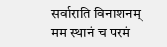सर्वाराति विनाशनम्
मम स्थानं च परमं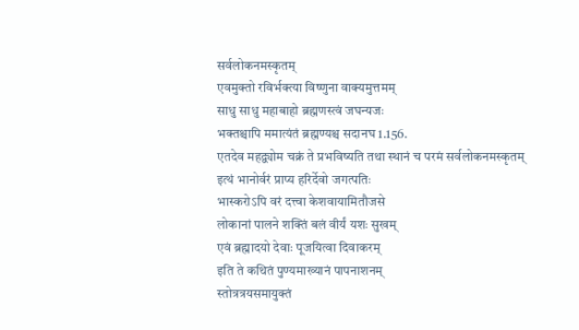सर्वलोकनमस्कृतम्
एवमुक्तो रविर्भक्त्या विष्णुना वाक्यमुत्तमम्
साधु साधु महाबाहो ब्रह्मणस्त्वं जघन्यजः
भक्तश्चापि ममात्यंतं ब्रह्मण्यश्च सदानघ 1.156.
एतदेव महद्व्योम चक्रं ते प्रभविष्यति तथा स्थानं च परमं सर्वलोकनमस्कृतम्
इत्थं भानोर्वरं प्राप्य हरिर्देवो जगत्पतिः
भास्करोऽपि वरं दत्त्वा केशवायामितौजसे
लोकानां पालने शक्तिं बलं वीर्यं यशः सुखम्
एवं ब्रह्मादयो देवाः पूजयित्वा दिवाकरम्
इति ते कथितं पुण्यमाख्यानं पापनाशनम्
स्तोत्रत्रयसमायुक्तं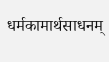धर्मकामार्थसाधनम्